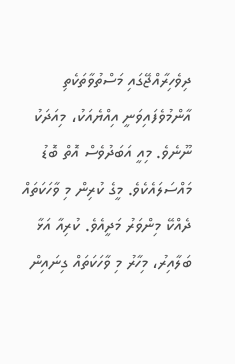ދިވެހިރާއްޖޭގައި މަސްތުވާތަކެތި އާންމުވެފައިވަނީ އިއްޔެއަކު، މިއަދަކު ނޫނެވެ. މިއީ އަބަދުވެސް އޮތް ބޮޑު މައްސަލައެކެވެ. މީގެ ކުރިން މި ވާހަކަތައް ދެއްކޭ މިންވަރު މަދީއެވެ. ކުރިއާ އަޅާ ބަލާއިރު، މިހާރު މި ވާހަކަތައް ގިނައިން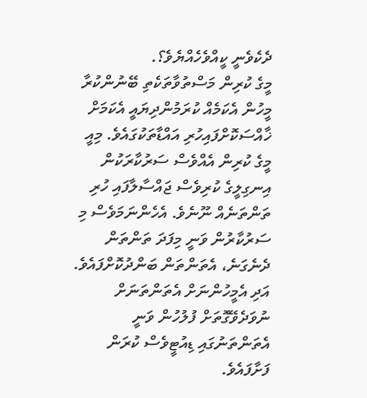ދެކެވެނީ ކީއްވެހެއްޔެވެ؟.
މީގެ ކުރިން މަސްތުވާތަކެތި ބޭނުންކުރާ މީހުން އެކަމެއް ކުރަމުންދިޔައީ އެކަމަށް ޚާއްސަކޮށްފައިހުރި އައްޑާތަކުގައެވެ. މިއީ މީގެ ކުރިން އެއްވެސް ސަރުކާރަކުން އިނގިލީގެ ކުރިވެސް ޖައްސާލާފައި ހުރި ތަންތަނެއް ނޫނެވެ. އެހެންނަމަވެސް މި ސަރުކާރުން ވަނީ މިފަދަ ތަންތަން ދެނެގަނެ، އެތަންތަން ބަންދުކޮށްފައެވެ. އަދި އެމީހުންނަށް އެތަންތަނަށް ނުވަދެވޭގޮތަށް ފުލުހުން ވަނީ އެތަންތަނުގައި ޑިއުޓީވެސް ކުރަން ފަށާފައެވެ.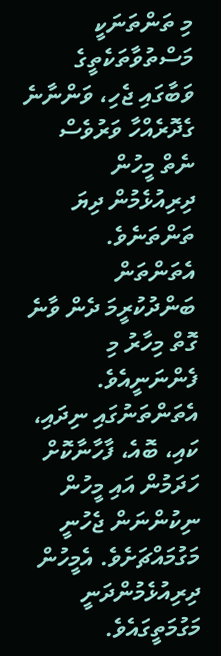މި ތަންތަނަކީ މަސްތުވާތަކެތީގެ ވަބާގައި ޖެހި، ވަންނާނެ ގެދޮރެއްހާ ވަރުވެސް ނެތް މީހުން ދިރިއުޅެމުން ދިޔަ ތަންތަނެވެ. އެތަންތަން ބަންދުކުރީމަ ދެން ވާނެ ގޮތް މިހާރު މި ފެންނަނީއެވެ.
އެތަންތަނުގައި ނިދައި، ކައި، ބޮއެ، ފާހާނާކޮށް ހަދަމުން އައި މީހުން ނިކުންނަން ޖެހުނީ މަގުމައްޗަށެވެ. އެމީހުން ދިރިއުޅެމުންދަނީ މަގުމަތީގައެވެ.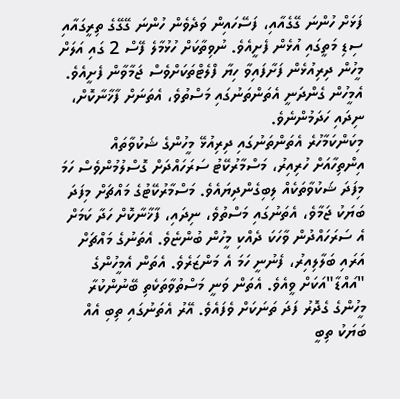ފަޅަށް ހުންނަ ގޭގެއާއި، ފަސޭހައިން ވަދެވެން ހުންނަ ގޭގޭގެ ތިރީގައާއި ސިޑި މަތީގައި އުޅެން ފެށީއެވެ. ނުވިތާކަށް ހުޅުމާލެ ފޭސް 2 ގައި އަލަށް މީހުން ދިރިއުޅެން ފަށާފައިވާ ހިޔާ ފްލެޓްތަކަށްވެސް ޖަމާވާން ފެށީއެވެ. އެމީހުން ގެންދަނީ އެތަންތަނުގައި މަސްތުވެ، އެތަނަށް ފާޚާނާކޮށް، ނިދައި ހަދަމުންނެވެ.
މިކަންކަމާހުރެ އެތަންތަނުގައި ދިރިއުޅޭ މީހުންގެ ޝަކުވާތައް އިންތިހާއަށް ހުރިއިރު، މަސްމާރުކޭޓު ސަރަހައްދަށް ގޮސްލުމުންވެސް ހަމަ މިފަދަ ޝަކުވާތަކެއް ލިބިގެންދިޔައެވެ. މަސްމާރުކޭޓުގެ މައްޗަށް މިފަދަ ބަޔަކު ޖަމާވެ، އެތަނުގައި މަސްތުވެ، ނިދައި، ފާޚާނާކޮށް ހަދާ ކަމަށް އެ ސަރަހައްދުން ވާހަކަ ދެއްކި މީހުން ބުންޏެވެ. އެތަނުގެ މައްޗަށް އަރައި ބަލާލިއިރު، ފެނުނީ ހަމަ އެ މަންޒަރެވެ. އެތަން އެމީހުންގެ "އައްޑާ"އަކަށް ވީއެވެ. އެތަން ވަނީ މަސްތުވާތަކެތި ބޭނުންކުރާ މީހުންގެ ގެދޮރު ފަދަ ތަނަކަށް ވެފައެވެ. އޭރު އެތަނުގައި ތިބި އެއް ބަޔަކު ތިބީ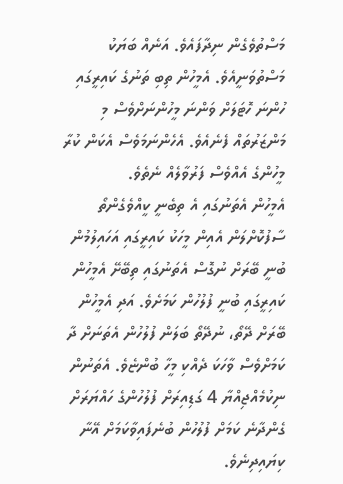މަސްތުވެގެން ނިދާފައެވެ. އަނެއް ބަޔަކު މަސްތުވަނީއެވެ. އެމީހުން ތިބި ތަނުގެ ކައިރީގައި ހުންނަ ހޮޓަލަށް ވަންނަ މީހުންނަށްވެސް މި މަންޒަރުތައް ފެނެއެވެ. އެހެންނަމަވެސް އެކަން ކުރާ މީހުންގެ އެއްވެސް ފަރުވާލެއް ނެތެވެ.
އެމީހުން އެތަނުގައި އެ ތިބެނީ ކީއްވެގެންތޯ ސާފުކޮށްލަން އެއިން މީހަކު ކައިރީގައި އަހައިލުމުން ބުނީ ބޭރަށް ނުގޮސް އެތަނުގައި ތިބޭށޭ އެމީހުން ކައިރީގައި ބުނީ ފުލުހުން ކަމަށެވެ. އަދި އެމީހުން ބޭރަށް ދޭތޯ، ނުދޭތޯ ބަލަން ފުލުހުން އެތަނަށް ދާ ކަމަށްވެސް ވާހަކަ ދެއްކި މީހާ ބުންޏެވެ. އެތަނުން ނިކުމެއްޖިއްޔާ 4 ގަޑިއިރަށް ފުލުހުންގެ ހައްޔަރަށް ގެންދާނެ ކަމަށް ފުލުހުން ބުނެފައިވާކަމަށް އޭނާ ކިޔައިދިނެވެ.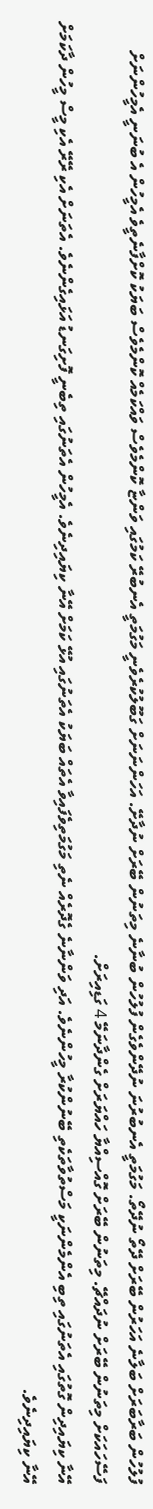ފުލުހުން ބަރާބަރަށް ބަލާނެ އަހަރުން ބޭރަށް ދޭތޯ ނުދޭތޯ. މަގުމަތީ އެނބުރުނަ ނުދޭންވެގެން ފުލުހުން ބުނާނެ މިތަނުން ބޭރަށް ނުދާށޭ. އަހަންނަނަށް ގަބޫލުކުރެވެނީ މަގުމަތީ އެނބުރޭ ކަމުގައި ވަންޏާ ކޮންމެވެސް ވައްކަމެއް ކޮންމެވެސް ބަޔަކު ކޮށްފާނެތީވެ އެމީހުން އެ ބުނަނީ އެމީހުންނަށް ފަސޭހައަކަށް މިތަނުން ބޭރަށް ނުދައްޗޭ. މިތަނުން ބޭރަށް ގޮއްސިއްޔާ ހައްޔަރަށް ގެންދާނަމޭ 4 ގަޑިއިރަށް.
އޭނާ ކިޔައިދިން ގޮތުގައި އެތަނުގައި ތިބި އެންމެންނަކީ މަސްތުވާތަކެތި ބޭނުންކުރާ މީހުންނެވެ. އަދި ވަންނާނެ ގެދޮރެއް ނެތި މަގުމަތިވެފައިވާ އެތައް ބަޔަކު އެތަނުގައި އުޅޭ ކަމަށް އޭނާ ކިޔައިދިނެވެ. އެމީހުން އެތަނުގައި ތިބެނީ ފޮށިގަނޑު އަޅައިގެންނެވެ. އެތަނަށް އެކި ރޭރޭ އެކި މީސް މީހުން ދާކަމަށް އޭނާ ކިޔައިދިނެވެ.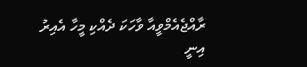ރާއްޖެއެމްވީއާ ވާހަކަ ދެއްކި މީހާ އެއިރު އިނީ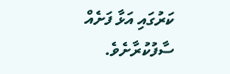ކަރުގައި އަޅާ ފަށެއް ސާފުކުރާށެވެ.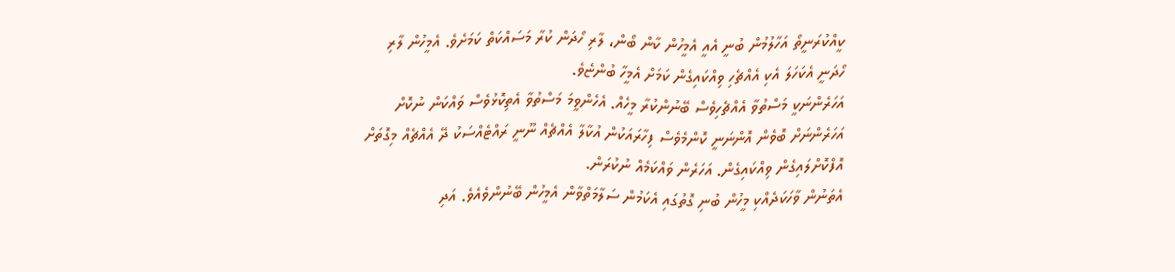ކީއްކުރަނީތޯ އަހާލުމުން ބުނީ އެއީ އެމީހުން ކާން ބޯން، ލާރި ހޯދަން ކުރާ މަސައްކަތް ކަމަށެވެ. އެމީހުން ލާރި ހޯދަނީ އެކަހަލަ އެކި އެއްޗެހި ވިއްކައިގެން ކަމަށް އެމީހާ ބުންޏެވެ.
އަހަރެންނަކީ މަސްތުވާ އެއްޗެހިވެސް ބޭނުންކުރާ މީހެއް. އެހެންވީމަ މަސްތުވާ އެތިކޮޅުވެސް ވައްކަން ނުކޮށް އަހަރެންނަށް ބޮވެން އޮންނަނީ ކޮންމެވެސް ފިހާރައަކުން އުކާލާ އެއްޗެއް ނޫނީ ރައްޓެއްސަކު ދޭ އެއްޗެއް މިގޮތަށް އޮފްކޮށްލައިގެން ވިއްކައިގެން. އަހަރެން ވައްކަމެއް ނުކުރަން.
އެތަނުން ވާހަކަދެއްކި މީހުން ބުނި ގޮތުގައި އެކަމުން ސަލާމަތްވާން އެމީހުން ބޭނުންވެއެވެ. އަދި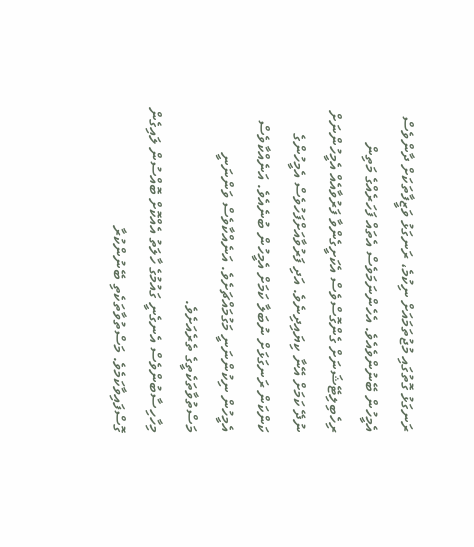ރަނގަޅު ގޮތުގައި މުޖުތަމައަށް ނިކުމެ، ރަނގަޅު ވަޒީފާތަކަށް ދާންވެސް އެމީހުން ބޭނުންވެއެވެ. އެހެންނަމަވެސް އެތައް ފަހަރެއްގެ މަތިން ރިހެބިލިޓޭޝަނަށް ގެންގޮސްވެސް އެކަށީގެންވާ ފަރުވާއެއް އެމީހުންނަށް ނުދޭ ކަމަށް އޭނާ ކިޔައިދިނެވެ. އަދި ފަރުވާއަށްފަހުވެސް އެމީހުންގެ ކަންކަން ރަނގަޅަށް ނުބަލާ ކަމަށް އެމީހުން ބުނެއެވެ. އަނެއްކާވެސް އެމީހުން ނިކުންނަނީ މަގުމައްޗަށެވެ. އަނެއްކާވެސް ވަންނަނީ މަސްތުވާތަކެތީގެ ތެރެއަށެވެ.
މިހާހިސާބުންވެސް އެނގެނީ ގައުމުގެ ހާލަތު އެއްކޮށް ބޮއްސުން ލައިގެން ގޮސްފައިވާކަމެވެ. މަސްތުވާތަކެތި ބޭނުންކުރާ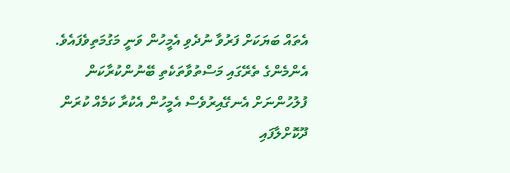އެތައް ބަޔަކަށް ފަރުވާ ނުދެވި އެމީހުން ވަނީ މަގުމަތިވެފައެވެ. އެންމެންގެ ތެރޭގައި މަސްތުވާތަކެތި ބޭނުންކުރާކަން ފުލުހުންނަށް އެނގޭއިރުވެސް އެމީހުން އެކުރާ ކަމެއް ކުރަން ދޫކޮށްލާފައި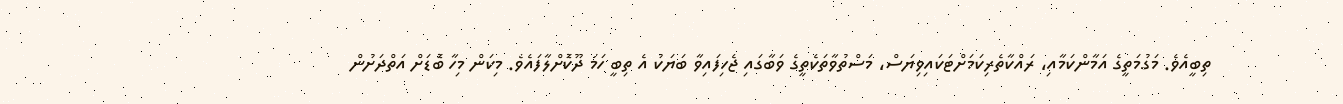ތިބީއެވެ. މަގުމަތީގެ އަމާންކަމާއި، ރައްކާތެރިކަމަށްޓަކައިވިޔަސް، މަސްތުވާތަކެތީގެ ވަބާގައި ޖެހިފައިވާ ބަޔަކު އެ ތިބީ ހަމަ ދޫކޮށްލާފައެވެ. މިކަން މިހާ ބޮޑަށް އަތްދަށުން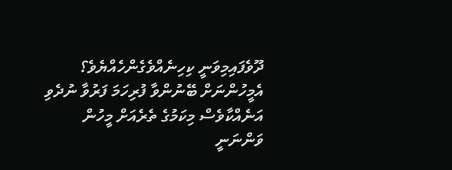ދޫވެފައިމިވަނީ ކިހިނެއްވެގެންހެއްޔެވެ؟ އެމީހުންނަށް ބޭނުންވާ ފުރިހަމަ ފަރުވާ ނުދެވި އަނެއްކާވެސް މިކަމުގެ ތެރެއަށް މީހުން ވަންނަނީ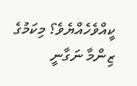ކީއްވެހެއްޔެވެ؟ މިކަމުގެ ޒިންމާ ނަގާނީ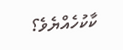ކާކުހެއްޔެވެ؟